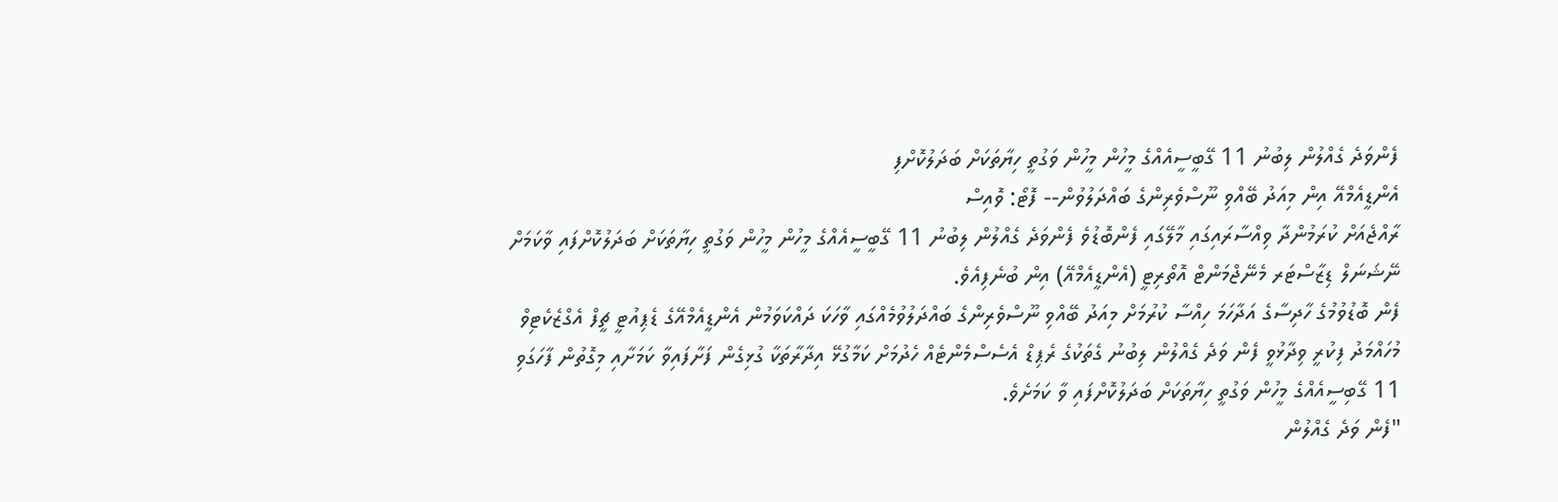ފެންވަދެ ގެއްލުން ލިބުނު 11 ގޭބީސީއެއްގެ މީހުން މީހުން ވަގުތީ ހިޔާތަކަށް ބަދަލުކޮށްފި
އެންޑީއެމްއޭ އިން މިއަދު ބޭއްވި ނޫސްވެރިންގެ ބައްދަލުވުން-- ފޮޓޯ: ވޮއިސް
ރާއްޖެއަށް ކުރަމުންދާ ވިއްސާރައިގައި މާލޭގައި ފެންބޮޑުވެ ފެންވަދެ ގެއްލުން ލިބުނު 11 ގޭބީސީއެއްގެ މީހުން މީހުން ވަގުތީ ހިޔާތަކަށް ބަދަލުކޮށްފައި ވާކަމަށް ނޭޝަނަލް ޑިޒާސްޓަރ މެނޭޖްމަންޓް އޮތޯރިޓީ (އެންޑީއެމްއޭ) އިން ބުނެފިއެވެ.
ފެން ބޮޑުވުމުގެ ހާދިސާގެ އަދާހަމަ ހިއްސާ ކުރުމަށް މިއަދު ބޭއްވި ނޫސްވެރިންގެ ބައްދަލުވުމެއްގައި ވާހަކަ ދައްކަވަމުން އެންޑީއެމްއޭގެ ޑެޕިއުޓީ ޗީފް އެގްޒެކެޓިވް މުހައްމަދު ފިކުރީ ވިދާޅުވީ ފެން ވަދެ ގެއްލުން ލިބުނު ގެތަކުގެ ރެޕިޑް އެސެސްމެންޓެއް ހެދުމަށް ކަމާގުޅޭ އިދާރާތަކާ ގުޅިގެން ފަށާފައިވާ ކަމަށާއި މިގޮތުން ފާހަގަވި 11 ގޭބިސީއެއްގެ މީހުން ވަގުތީ ހިޔާތަކަށް ބަދަލުކޮށްފައި ވާ ކަމަށެވެ.
"ފެން ވަދެ ގެއްލުން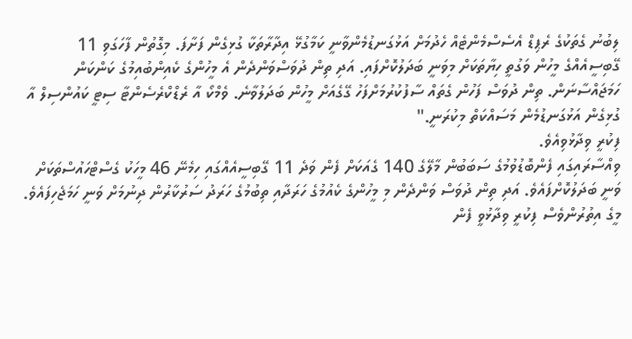ލިބުނު ގެތަކުގެ ރެޕިޑް އެސެސްމެންޓެއް ހެދުމަށް އަޅުގަނޑުމެންވާނީ ކަމާގުޅޭ އިދާރާތަކާ ގުޅިގެން ފަށާފަ. މިގޮތުން ފާހަގަވި 11 ގޭބިސީއެއްގެ މީހުން ވަގުތީ ހިޔާތަކަށް މިވަނީ ބަދަލުކޮށްފައި. އަދި ތިން ދުވަސްވަންދެން އެ މީހުންގެ ކެއިންބުއިމުގެ ކަންކަން ހަމަޖައްސާނަން. ތިން ދުވަސް ފަހުން ގެތައް ސާފުކުރުމަށްފަހު ގޭގެއަށް މީހުން ބަދަލުވާނެ. ވެމްކޯ އާ ރެޑްކްރެސެންޓާ ސިޓީ ކައުންސިލް އާ ގުޅިގެން އަޅުގަނޑުމެން މަސައްކަތް މިކުރަނީ."
ފިކުރީ ވިދާޅުވިއެވެ.
ވިއްސާރައިގައި ފެންބޮޑުވުމުގެ ސަބަބުން މާލޭގެ 140 ގެއަކަށް ފެން ވަދެ 11 ގޭބިސީއެއްގައި ހިމެނޭ 46 މީހަކު ގެސްޓްހައުސްތަކަށް ވަނީ ބަދަލުކޮށްފައެވެ. އަދި ތިން ދުވަސް ވަންދެން މި މީހުންގެ ކެއުމުގެ ހަރަދާއި ތިބުމުގެ ހަރަދު ސަރުކާރުން ދިނުމަށް ވަނީ ހަމަޖެހިފައެވެ.
މީގެ އިތުރުންވެސް ފިކުރީ ވިދާޅުވީ ފެން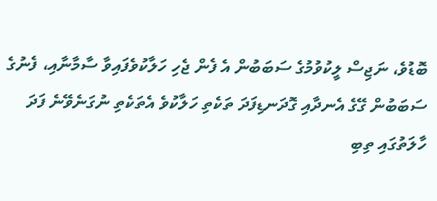ބޮޑުވެ، ނަޖިސް ލީކުވުމުގެ ސަބަބުން އެ ފެން ޖެހި ހަލާކުވެފައިވާ ސާމާނާއި، ފެނުގެ ސަބަބުން ގޭގެ އެނދާއި ގޮދަނޑިފަދަ ތަކެތި ހަލާކުވެ އެތަކެތި ނުގަނެވޭނެ ފަދަ ހާލަތުގައި ތިބި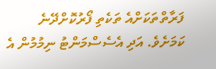ފަރާތްތަކަށްއެ ތަކެތި ފޯރުކޮށްދޭނެ ކަމަށެވެ. އަދި އެސެސްމަންޓު ނިމުމުން އެ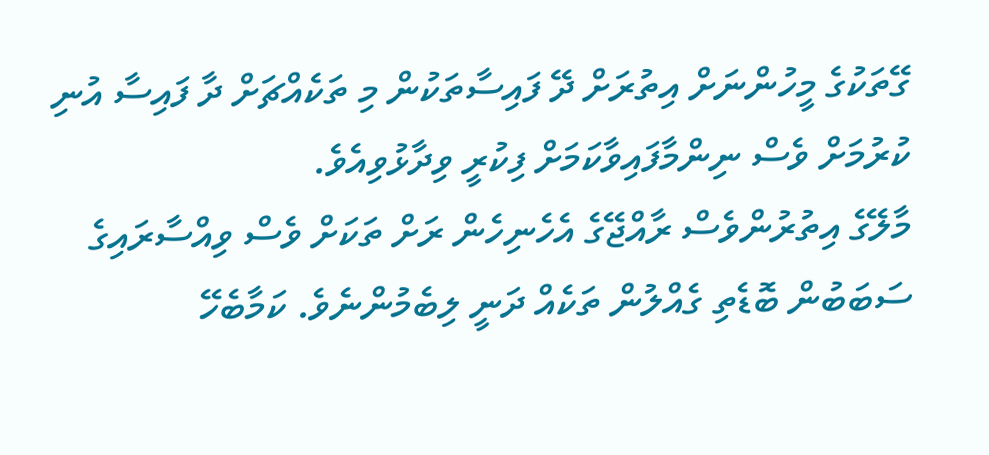ގޭތަކުގެ މީހުންނަށް އިތުރަށް ދޭ ފައިސާތަކުން މި ތަކެއްޗަށް ދާ ފައިސާ އުނި ކުރުމަށް ވެސް ނިންމާފައިވާކަމަށް ފިކުރީ ވިދާޅުވިއެވެ.
މާލޭގެ އިތުރުންވެސް ރާއްޖޭގެ އެހެނިހެން ރަށް ތަކަށް ވެސް ވިއްސާރައިގެ ސަބަބުން ބޮޑެތި ގެއްލުން ތަކެއް ދަނީ ލިބެމުންނެވެ. ކަމާބެހޭ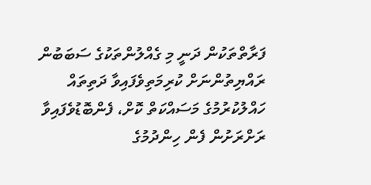ފަރާތްތަކުން ދަނީ މި ގެއްލުންތަކުގެ ސަބަބުން ރައްޔިތުންނަށް ކުރިމަތިވެފައިވާ ދަތިތައް ހައްލުކުރުމުގެ މަސައްކަތް ކޮށް، ފެންބޮޑުވެފައިވާ ރަށްރަށުން ފެން ހިންދުމުގެ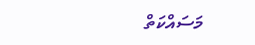މަސައްކަތް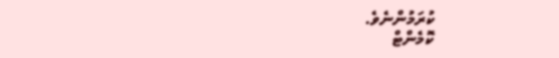ކުރަމުންނެވެ.
ކޮމެންޓް